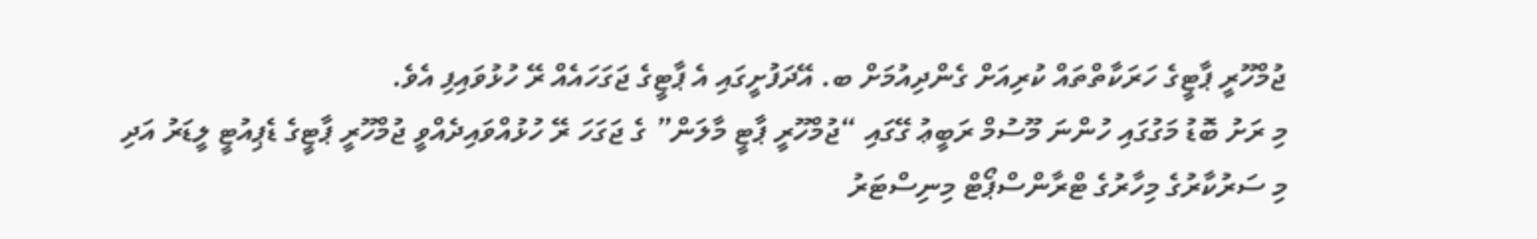ޖުމްހޫރީ ޕާޓީގެ ހަރަކާތްތައް ކުރިއަށް ގެންދިއުމަށް ބ. އޭދަފުށީގައި އެ ޕާޓީގެ ޖަގަހައެއް ރޭ ހުޅުވައިފި އެވެ.
މި ރަށު ބޮޑު މަގުގައި ހުންނަ މޫސުމް ރަބީޢު ގޭގައި “ޖުމްހޫރީ ޕާޓީ މާލަން” ގެ ޖަގަހަ ރޭ ހުޅުއްވައިދެއްވީ ޖުމްހޫރީ ޕާޓީގެ ޑެޕިއުޓީ ލީޑަރު އަދި މި ސަރުކާރުގެ މިހާރުގެ ޓްރާންސްޕޯޓް މިނިސްޓަރު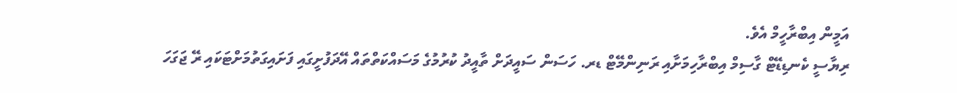އަމީން އިބްރާހީމް އެވެ.
ރިޔާސީ ކެނޑިޑޭޓް ގާސިމް އިބްރާހިމަށާއި ރަނިންމޭޓް ޑރ. ހަސަން ސައީދަށް ތާއީދު ކުރުމުގެ މަސައްކަތްތައް އޭދަފުށީގައި ފަށައިގަތުމަށްޓަކައި ރޭ ޖަގަހަ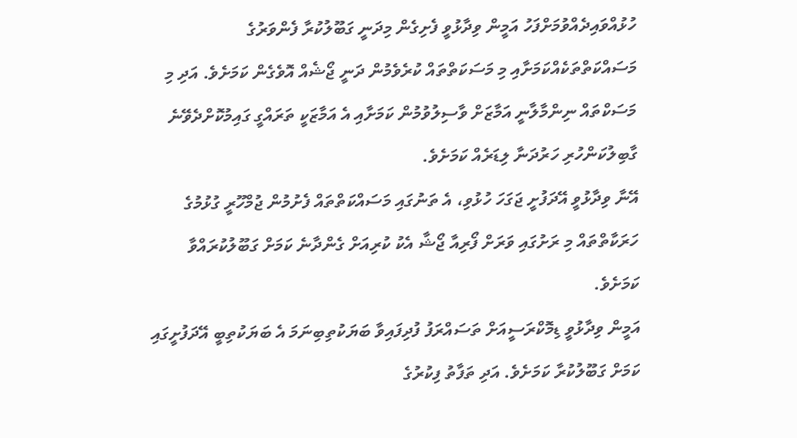ހުޅުއްވައިދެއްވުމަށްފަހު އަމީން ވިދާޅުވީ ފެށިގެން މިދަނީ ގަބޫލުކުރާ ފެންވަރުގެ މަސައްކަތްތަކެއްކަމަށާއި މި މަސަކަތްތައް ކުރެވެމުން ދަނީ ޖޯޝެއް އޮވެގެން ކަމަށެވެ. އަދި މި މަސަކްތައް ނިންމާލާނީ އަމާޒަށް ވާސިލުވުމުން ކަމަށާއި އެ އަމާޒަކީ ތަރައްގީ ގައިމުކޮށްދެވޭނެ ގާބިލުކަންހުރި ހަރުދަނާ ލިޑަރެއް ކަމަށެވެ.
އޭނާ ވިދާޅުވީ އޭދަފުށީ ޖަގަހަ ހުޅުވި، އެ ތަނުގައި މަސައްކަތްތައް ފެށުމުން ޖުމްހޫރީ ގުޅުމުގެ ހަރަކާތްތައް މި ރަށުގައި ވަރަށް ފޯރިއާ ޖޯޝާ އެކު ކުރިއަށް ގެންދާނެ ކަމަށް ގަބޫލުކުރައްވާ ކަމަށެވެ.
އަމީން ވިދާޅުވީ ޑިމޮކްރަސީއަށް ތަސައްރަފު ފުދިފައިވާ ބަޔަކުތިބިނަމަ އެ ބަޔަކުތިބީ އޭދަފުށީގައި ކަމަށް ގަބޫލުކުރާ ކަމަށެވެ. އަދި ތަފާތު ފިކުރުގެ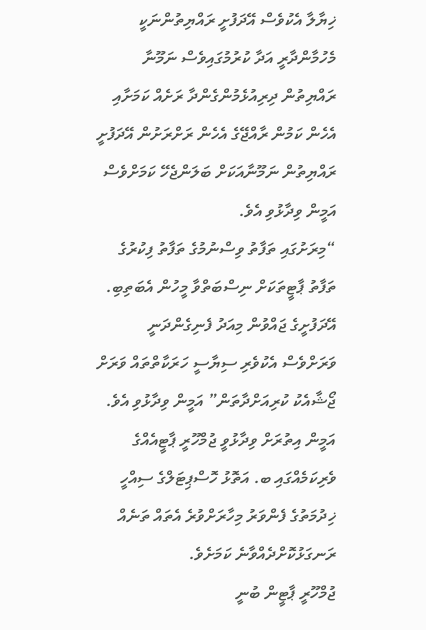ޚިޔާލާ އެކުވެސް އޭދަފުށީ ރައްޔިތުންނަކީ މެހުމާންދާރީ އަދާ ކުރުމުގައިވެސް ނަމޫނާ ރައްޔިތުން ދިރިއުޅެމުންގެންދާ ރަށެއް ކަމަށާއި އެހެން ކަމުން ރާއްޖޭގެ އެހެން ރަށްރަށުން އޭދަފުށީ ރައްޔިތުން ނަމޫނާއަކަށް ބަލަންޖެހޭ ކަމަށްވެސް އަމީން ވިދާޅުވި އެވެ.
“މިރަށުގައި ތަފާތު ވިސްނުމުގެ ތަފާތު ފިކުރުގެ ތަފާތު ޕާޓީތަކަށް ނިސްބަތްވާ މީހުން އެބަތިބި. އޭދަފުށީގެ ޖައްވުން މިއަދު ފެނިގެންދަނީ ވަރަށްވެސް އެކުވެރި ސިޔާސީ ހަރަކާތްތައް ވަރަށް ޖޯޝާއެކު ކުރިއަށްދާތަން” އަމީން ވިދާޅުވި އެވެ.
އަމީން އިތުރަށް ވިދާޅުވީ ޖުމްހޫރީ ޕާޓީއެއްގެ ވެރިކަމެއްގައި ބ. އަތޮޅު ހޮސްޕިޓަލްގެ ސިއްހީ ޚިދުމަތުގެ ފެންވަރު މިހާރަށްވުރެ އެތައް ތަނެއް ރަނގަޅުކޮށްދެއްވާނެ ކަމަށެވެ.
ޖުމްހޫރީ ޕާޓީން ބުނީ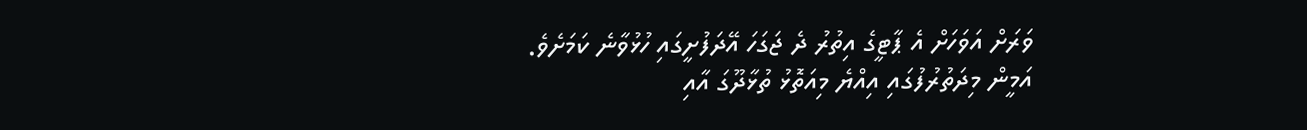ވަރަށް އަވަހަށް އެ ޕާޓީގެ އިތުރު ދެ ޖަގަހަ އޭދަފުށީގައި ހުޅުވާނެ ކަމަށެވެ.
އަމީން މިދަތުރުފުގައި އިއްޔެ މިއަތޮޅު ތުޅާދޫގަ އާއި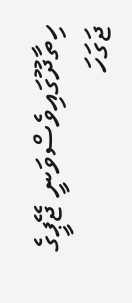ހިތާދޫގައިވެސްވަނީ ޖޭޕީގެ ޖަގަހަ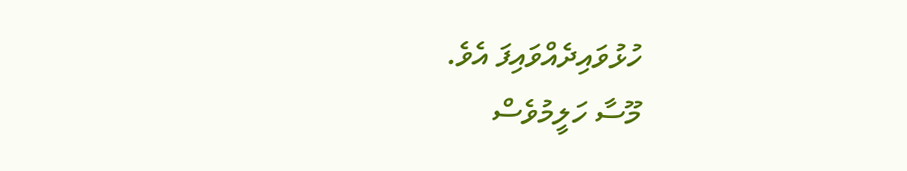ހުޅުވައިދެއްވައިފަ އެވެ.
މޫސާ ހަލީމުވެސް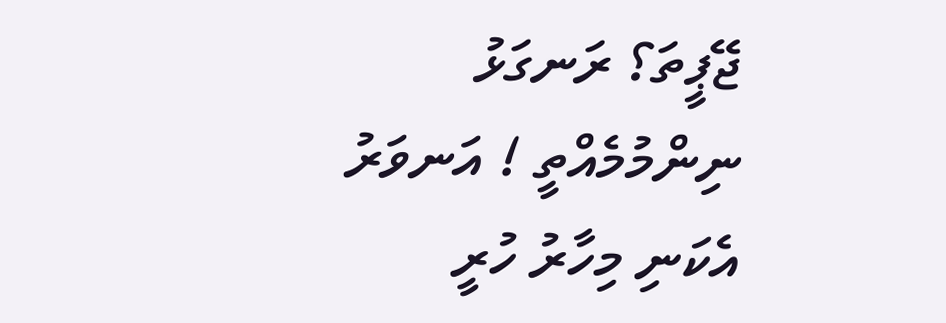ޖޭޕީތަ؟ ރަނގަޅު ނިންމުމެއްތީ ! އަނވަރު އެކަނި މިހާރު ހުރީ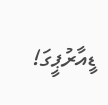ޑީއާރުޕީގަ!